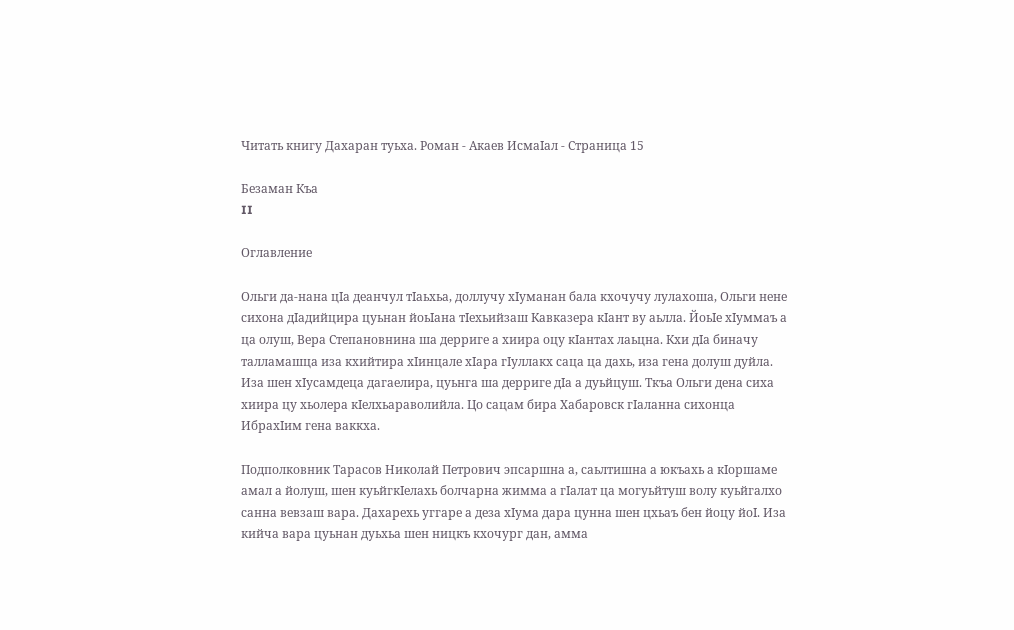Читать книгу Дахаран туьха. Роман - Акаев ИсмаIал - Страница 15

Безаман Къа
II

Оглавление

Ольги да-нана цIа деанчул тIаьхьа, доллучу хIуманан бала кхочучу лулахоша, Ольги нене сихона дIадийцира цуьнан йоьIана тIехьийзаш Кавказера кIант ву аьлла. ЙоьIе хIуммаъ а ца олуш, Вера Степановнина ша дерриге а хиира оцу кIантах лаьцна. Кхи дIа биначу талламашца иза кхийтира хIинцале хIара гIуллакх саца ца дахь, иза гена долуш дуйла. Иза шен хIусамдеца дагаелира, цуьнга ша дерриге дIа а дуьйцуш. Ткъа Ольги дена сиха хиира цу хьолера кIелхьараволийла. Цо сацам бира Хабаровск гIаланна сихонца ИбрахIим гена ваккха.

Подполковник Тарасов Николай Петрович эпсаршна а, саьлтишна а юкъахь а кIоршаме амал а йолуш, шен куьйгкIелахь болчарна жимма а гIалат ца могуьйтуш волу куьйгалхо санна вевзаш вара. Дахарехь уггаре а деза хIума дара цунна шен цхьаъ бен йоцу йоI. Иза кийча вара цуьнан дуьхьа шен ницкъ кхочург дан, амма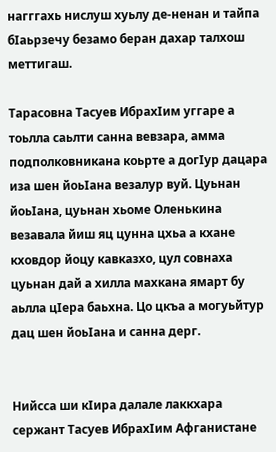нагггахь нислуш хуьлу де-ненан и тайпа бIаьрзечу безамо беран дахар талхош меттигаш.

Тарасовна Тасуев ИбрахIим уггаре а тоьлла саьлти санна вевзара, амма подполковникана коьрте а догIур дацара иза шен йоьIана везалур вуй. Цуьнан йоьIана, цуьнан хьоме Оленькина везавала йиш яц цунна цхьа а кхане кховдор йоцу кавказхо, цул совнаха цуьнан дай а хилла махкана ямарт бу аьлла цIера баьхна. Цо цкъа а могуьйтур дац шен йоьIана и санна дерг.


Нийсса ши кIира далале лаккхара сержант Тасуев ИбрахIим Афганистане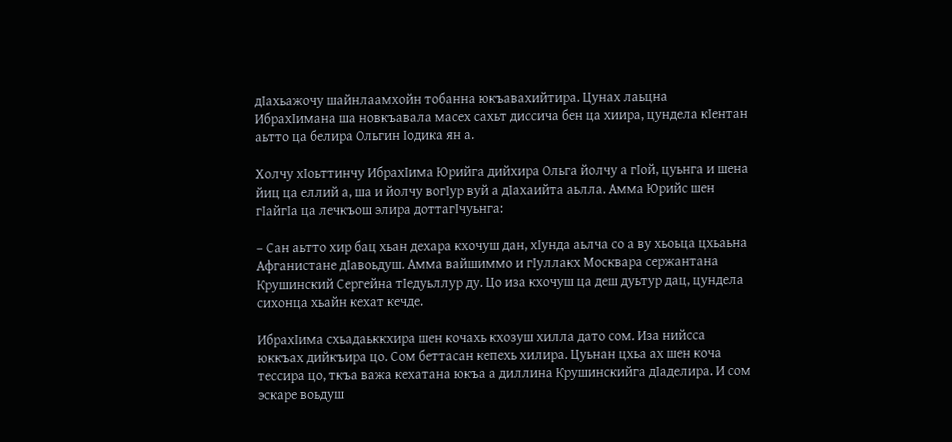дIахьажочу шайнлаамхойн тобанна юкъавахийтира. Цунах лаьцна ИбрахIимана ша новкъавала масех сахьт диссича бен ца хиира, цундела кIентан аьтто ца белира Ольгин Iодика ян а.

Холчу хIоьттинчу ИбрахIима Юрийга дийхира Ольга йолчу а гIой, цуьнга и шена йиц ца еллий а, ша и йолчу вогIур вуй а дIахаийта аьлла. Амма Юрийс шен гIайгIа ца лечкъош элира доттагIчуьнга:

– Сан аьтто хир бац хьан дехара кхочуш дан, хIунда аьлча со а ву хьоьца цхьаьна Афганистане дIавоьдуш. Амма вайшиммо и гIуллакх Москвара сержантана Крушинский Сергейна тIедуьллур ду. Цо иза кхочуш ца деш дуьтур дац, цундела сихонца хьайн кехат кечде.

ИбрахIима схьадаьккхира шен кочахь кхозуш хилла дато сом. Иза нийсса юккъах дийкъира цо. Сом беттасан кепехь хилира. Цуьнан цхьа ах шен коча тессира цо, ткъа важа кехатана юкъа а диллина Крушинскийга дIаделира. И сом эскаре воьдуш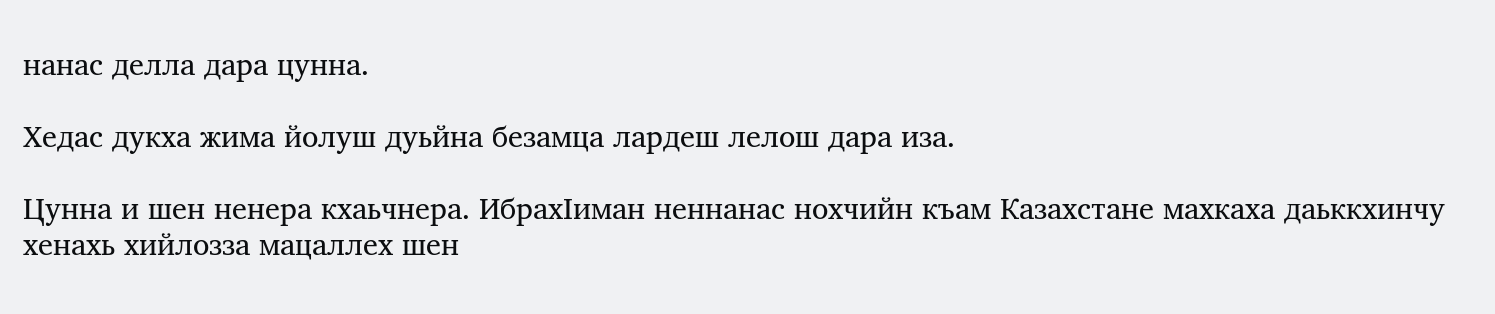нанас делла дара цунна.

Хедас дукха жима йолуш дуьйна безамца лардеш лелош дара иза.

Цунна и шен ненера кхаьчнера. ИбрахIиман неннанас нохчийн къам Казахстане махкаха даьккхинчу хенахь хийлозза мацаллех шен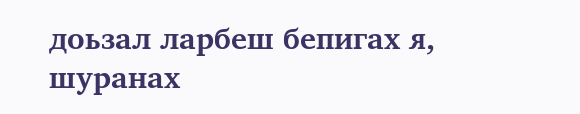доьзал ларбеш бепигах я, шуранах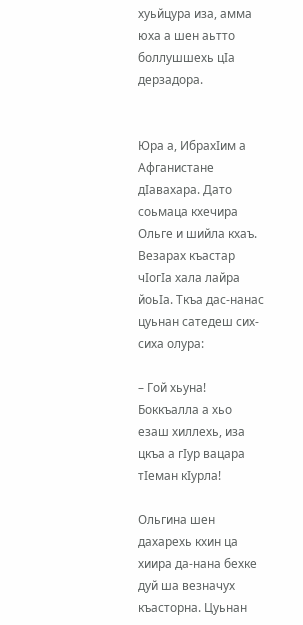хуьйцура иза, амма юха а шен аьтто боллушшехь цIа дерзадора.


Юра а, ИбрахIим а Афганистане дIавахара. Дато соьмаца кхечира Ольге и шийла кхаъ. Везарах къастар чIогIа хала лайра йоьIа. Ткъа дас-нанас цуьнан сатедеш сих-сиха олура:

– Гой хьуна! Боккъалла а хьо езаш хиллехь, иза цкъа а гIур вацара тIеман кIурла!

Ольгина шен дахарехь кхин ца хиира да-нана бехке дуй ша везначух къасторна. Цуьнан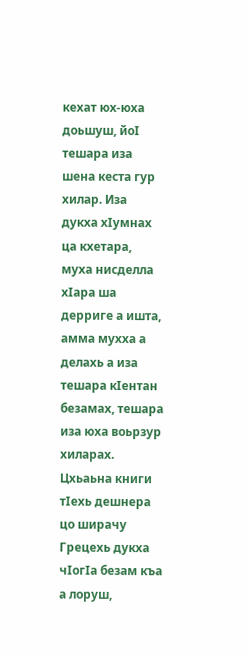кехат юх-юха доьшуш, йоI тешара иза шена кеста гур хилар. Иза дукха хIумнах ца кхетара, муха нисделла хIара ша дерриге а ишта, амма мухха а делахь а иза тешара кIентан безамах, тешара иза юха воьрзур хиларах. Цхьаьна книги тIехь дешнера цо ширачу Грецехь дукха чIогIа безам къа а лоруш,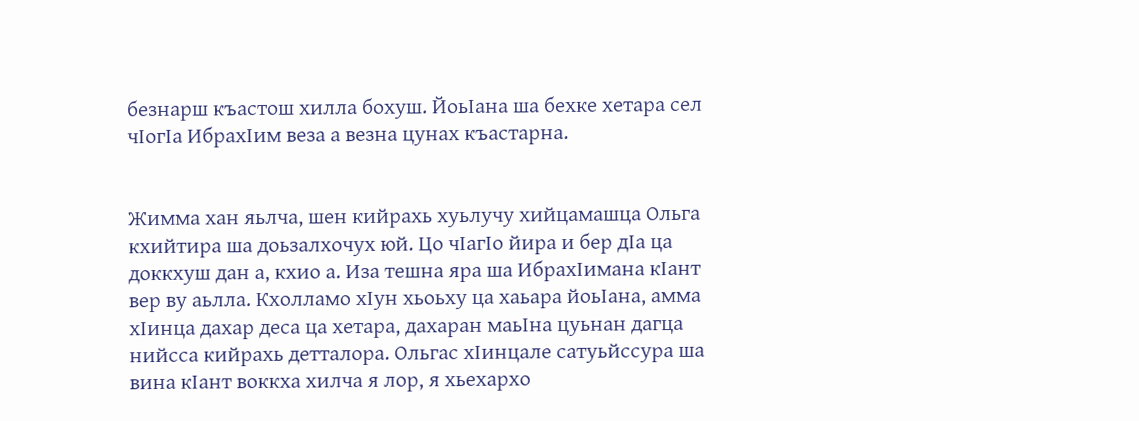безнарш къастош хилла бохуш. ЙоьIана ша бехке хетара сел чIогIа ИбрахIим веза а везна цунах къастарна.


Жимма хан яьлча, шен кийрахь хуьлучу хийцамашца Ольга кхийтира ша доьзалхочух юй. Цо чIагIо йира и бер дIа ца доккхуш дан а, кхио а. Иза тешна яра ша ИбрахIимана кIант вер ву аьлла. Кхолламо хIун хьоьху ца хаьара йоьIана, амма хIинца дахар деса ца хетара, дахаран маьIна цуьнан дагца нийсса кийрахь детталора. Ольгас хIинцале сатуьйссура ша вина кIант воккха хилча я лор, я хьехархо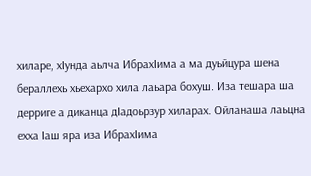хиларе, хIунда аьлча ИбрахIима а ма дуьйцура шена бераллехь хьехархо хила лаьара бохуш. Иза тешара ша дерриге а диканца дIадоьрзур хиларах. Ойланаша лаьцна ехха Iаш яра иза ИбрахIима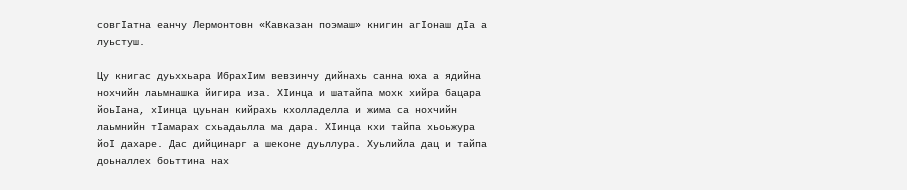совгIатна еанчу Лермонтовн «Кавказан поэмаш» книгин агIонаш дIа а луьстуш.

Цу книгас дуьххьара ИбрахIим вевзинчу дийнахь санна юха а ядийна нохчийн лаьмнашка йигира иза. ХIинца и шатайпа мохк хийра бацара йоьIана, хIинца цуьнан кийрахь кхолладелла и жима са нохчийн лаьмнийн тIамарах схьадаьлла ма дара. ХIинца кхи тайпа хьоьжура йоI дахаре. Дас дийцинарг а шеконе дуьллура. Хуьлийла дац и тайпа доьналлех боьттина нах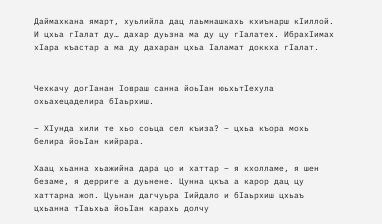Даймахкана ямарт, хуьлийла дац лаьмнашкахь кхиънарш кIиллой. И цхьа гIалат ду… дахар дуьзна ма ду цу гIалатех. ИбрахIимах хIара къастар а ма ду дахаран цхьа Iаламат доккха гIалат.


Чехкачу догIанан Iовраш санна йоьIан юьхьтIехула охьахецаделира бIаьрхиш.

– ХIунда хили те хьо соьца сел къиза? – цхьа къора мохь белира йоьIан кийрара.

Хаац хьанна хьажийна дара цо и хаттар – я кхолламе, я шен безаме, я дерриге а дуьнене. Цунна цкъа а карор дац цу хаттарна жоп. Цуьнан дагчуьра Iийдало и бIаьрхиш цхьаъ цхьанна тIаьхьа йоьIан карахь долчу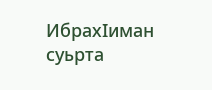ИбрахIиман суьрта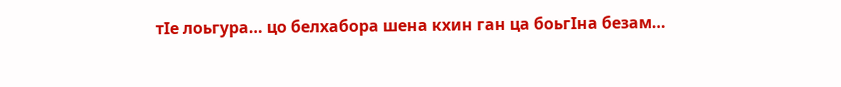тIе лоьгура… цо белхабора шена кхин ган ца боьгIна безам…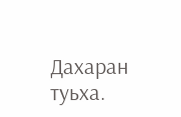Дахаран туьха.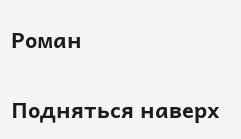Роман

Подняться наверх